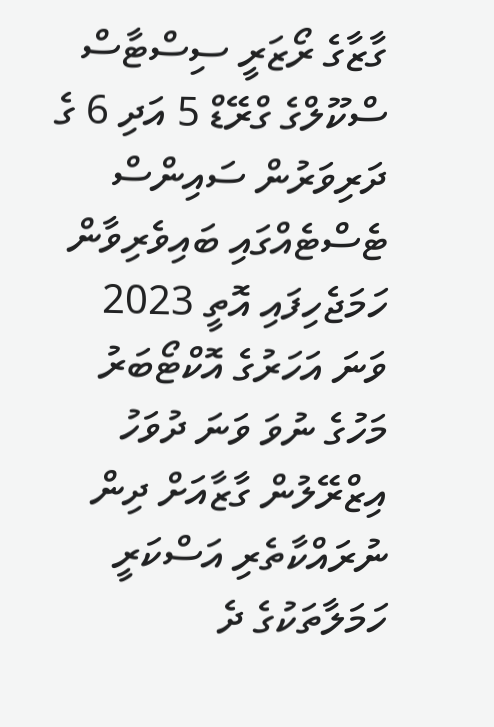ގާޒާގެ ރޯޒަރީ ސިސްޓާސް ސްކޫލްގެ ގްރޭޑް 5 އަދި 6 ގެ ދަރިވަރުން ސައިންސް ޓެސްޓެއްގައި ބައިވެރިވާން ހަމަޖެހިފައި އޮތީ 2023 ވަނަ އަހަރުގެ އޮކްޓޯބަރު މަހުގެ ނުވަ ވަނަ ދުވަހު އިޒްރޭލުން ގާޒާއަށް ދިން ނުރައްކާތެރި އަސްކަރީ ހަމަލާތަކުގެ ދެ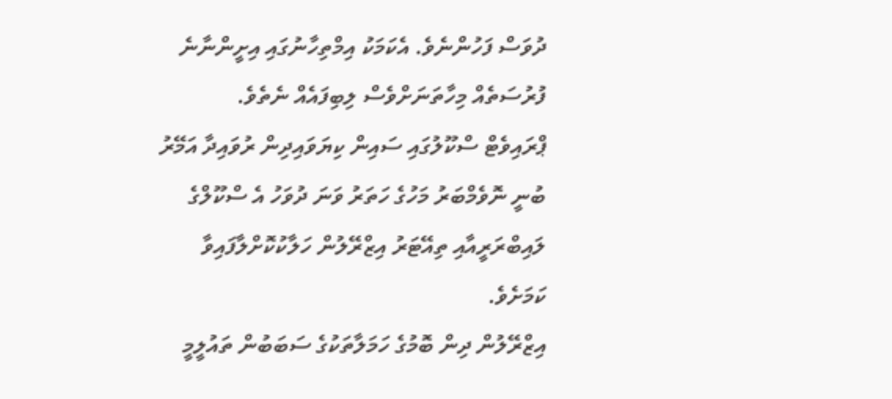ދުވަސް ފަހުންނެވެ. އެކަމަކު އިމްތިހާނުގައި އިށީންނާނެ ފުރުސަތެއް މިހާތަނަށްވެސް ލިބިފައެއް ނެތެވެ.
ޕްރައިވެޓް ސްކޫލުގައި ސައިން ކިޔަވައިދިން ރުވައިދާ އަމޭރު ބުނީ ނޮވެމްބަރު މަހުގެ ހަތަރު ވަނަ ދުވަހު އެ ސްކޫލްގެ ލައިބްރަރީއާއި ތިއޭޓަރު އިޒްރޭލުން ހަލާކުކޮށްލާފައިވާ ކަމަށެވެ.
އިޒްރޭލުން ދިން ބޮމުގެ ހަމަލާތަކުގެ ސަބަބުން ތައުލީމީ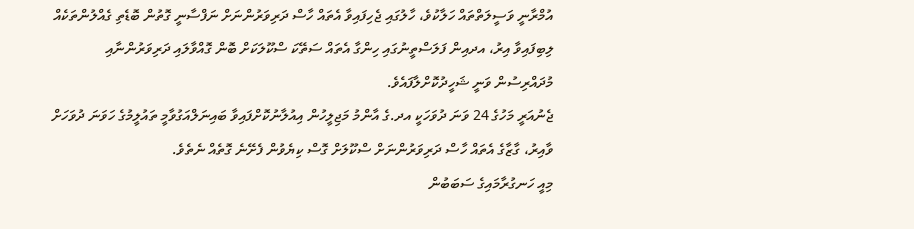އުމްރާނީ ވަސީލަތްތައް ހަލާކުވެ، ހާލުގައި ޖެހިފައިވާ އެތައް ހާސް ދަރިވަރުންނަށް ނަފްސާނީ ގޮތުން ބޮޑެތި ގެއްލުންތަކެއް ލިބިފައިވާ އިރު، އދއިން ފަލަސްތީނުގައި ހިންގާ އެތައް ސަތޭކަ ސްކޫލަކަށް ބޮން ގޮއްވާލައި ދަރިވަރުންނާއި މުދައްރިސުން ވަނީ ޝަހީދުކޮށްލާފައެވެ.
ޖެނުއަރީ މަހުގެ 24 ވަނަ ދުވަހަކީ އދ.ގެ އާންމު މަޖިލީހުން އިއުލާނުކޮށްފައިވާ ބައިނަލްއަގުވާމީ ތައުލީމުގެ ހަވަނަ ދުވަހަށް ވާއިރު، ގާޒާގެ އެތައް ހާސް ދަރިވަރުންނަށް ސްކޫލަށް ގޮސް ކިޔެވުން ފެށޭނެ ގޮތެއް ނެތެވެ.
މިއީ ހަނގުރާމައިގެ ސަބަބުން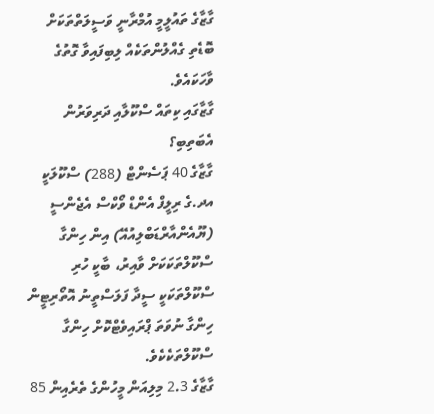ގާޒާގެ ތައުލީމީ އުމްރާނީ ވަސީލަތްތަކަށް ބޮޑެތި ގެއްލުންތަކެއް ލިބިފައިވާ ގޮތުގެ ވާހަކައެވެ.
ގާޒާގައި ކިތައް ސްކޫލާއި ދަރިވަރުން އެބަތިބި؟
ގާޒާގެ 40 ޕަސެންޓް (288) ސްކޫލަކީ އދ.ގެ ރިލީފް އެންޑް ވޯކްސް އެޖެންސީ (ޔޫއެންއާރްޑަބްލިއުއޭ) އިން ހިންގާ ސްކޫލްތަކަކަށް ވާއިރު، ބާކީ ހުރި ސްކޫލްތަކަކީ ސީދާ ފަލަސްތީނު އޮތޯރިޓީން ހިންގާ ނުވަތަ ޕްރައިވެޓްކޮށް ހިންގާ ސްކޫލްތަކެކެވެ.
ގާޒާގެ 2.3 މިލިއަން މީހުންގެ ތެރެއިން 85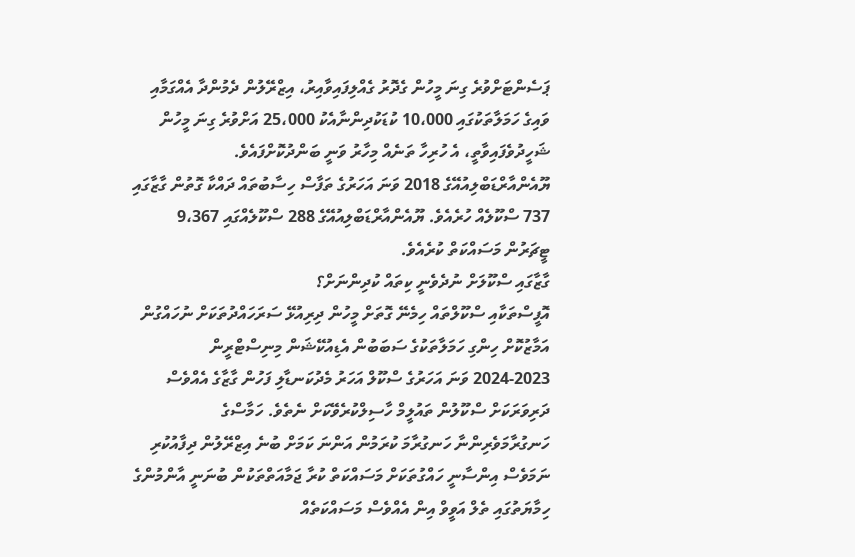ޕަސެންޓަށްވުރެ ގިނަ މީހުން ގެދޮރު ގެއްލިފައިވާއިރު، އިޒްރޭލުން ދެމުންދާ އެއްގަމާއި ވައިގެ ހަމަލާތަކުގައި 10،000 ކުޑަކުދިންނާއެކު 25،000 އަށްވުރެ ގިނަ މީހުން ޝަހީދުވެފައިވާތީ، އެ ހުރިހާ ތަނެއް މިހާރު ވަނީ ބަންދުކޮށްފައެވެ.
ޔޫއެންއާރްޑަބްލިއުއޭގެ 2018 ވަނަ އަހަރުގެ ތަފާސް ހިސާބުތައް ދައްކާ ގޮތުން ގާޒާގައި 737 ސްކޫލެއް ހުރެއެވެ. ޔޫއެންއާރްޑަބްލިއުއޭގެ 288 ސްކޫލެއްގައި 9،367 ޓީޗަރުން މަސައްކަތް ކުރެއެވެ.
ގާޒާގައި ސްކޫލަށް ނުދެވެނީ ކިތައް ކުދިންނަށް؟
އޮފީސްތަކާއި ސްކޫލްތައް ހިމެނޭ ގޮތަށް މީހުން ދިރިއުޅޭ ސަރަހައްދުތަކަށް ނުހައްގުން އަމާޒުކޮށް ހިންގި ހަމަލާތަކުގެ ސަބަބުން އެޑިއުކޭޝަން މިނިސްޓްރީން 2023-2024 ވަނަ އަހަރުގެ ސްކޫލް އަހަރު މެދުކަނޑާލި ފަހުން ގާޒާގެ އެއްވެސް ދަރިވަރަކަށް ސްކޫލުން ތައުލީމް ހާސިލްކުރެވޭކަށް ނެތެވެ. ހަމާސްގެ ހަނގުރާމަވެރިންނާ ހަނގުރާމަ ކުރަމުން އަންނަ ކަމަށް ބުނެ އިޒްރޭލުން ދިފާއުކުރި ނަމަވެސް އިންސާނީ ހައްގުތަކަށް މަސައްކަތް ކުރާ ޖަމާއަތްތަކުން ބުނަނީ އާންމުންގެ ހިމާޔަތުގައި ތެލް އަވީވް އިން އެއްވެސް މަސައްކަތެއް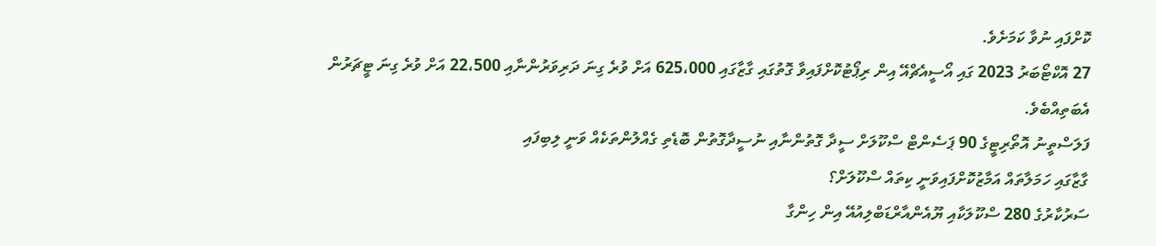ކޮށްފައި ނުވާ ކަމަށެވެ.
27 އޮކްޓޯބަރު 2023 ގައި އޯސީއެޗްއޭ އިން ރިޕޯޓުކޮށްފައިވާ ގޮތުގައި ގާޒާގައި 625،000 އަށް ވުރެ ގިނަ ދަރިވަރުންނާއި 22،500 އަށް ވުރެ ގިނަ ޓީޗަރުން އެބަތިއްބެވެ.
ފަލަސްތީނު އޮތޯރިޓީގެ 90 ޕަސެންޓް ސްކޫލަށް ސީދާ ގޮތުންނާއި ނުސީދާގޮތުން ބޮޑެތި ގެއްލުންތަކެއް ވަނީ ލިބިފައި
ގާޒާގައި ހަމަލާތައް އަމާޒުކޮށްފައިވަނީ ކިތައް ސްކޫލަށް؟
ސަރުކާރުގެ 280 ސްކޫލަކާއި ޔޫއެންއާރްޑަބްލިއުއޭ އިން ހިންގާ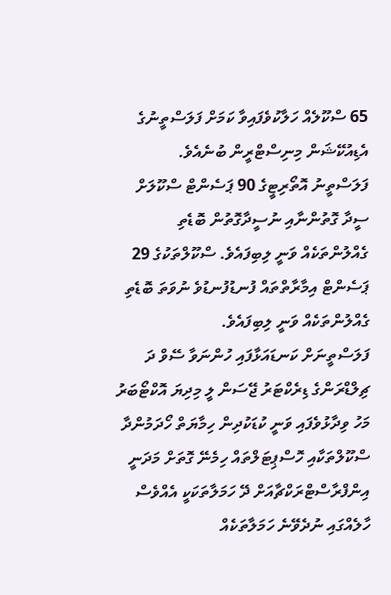65 ސްކޫލެއް ހަލާކުވެފައިވާ ކަމަށް ފަލަސްތީނުގެ އެޑިއުކޭޝަން މިނިސްޓްރީން ބުނެއެވެ.
ފަލަސްތީނު އޮތޯރިޓީގެ 90 ޕަސެންޓް ސްކޫލަށް ސީދާ ގޮތުންނާއި ނުސީދާގޮތުން ބޮޑެތި ގެއްލުންތަކެއް ވަނީ ލިބިފައެވެ. ސްކޫލްތަކުގެ 29 ޕަސެންޓް އިމާރާތްތައް ފުނޑުފުނޑުވެ ނުވަތަ ބޮޑެތި ގެއްލުންތަކެއް ވަނީ ލިބިފައެވެ.
ފަލަސްތީނަށް ކަނޑައަޅާފައި ހުންނަވާ ސޭވް ދަ ޗިލްޑްރަންގެ ޑިރެކްޓަރު ޖޭސަން ލީ މިދިޔަ އޮކްޓޯބަރު މަހު ވިދާޅުވެފައި ވަނީ ކުޑަކުދިން ހިމާޔަތް ހޯދަމުންދާ ސްކޫލްތަކާއި ހޮސްޕިޓަލްތައް ހިމެނޭ ގޮތަށް މަދަނީ އިންފްރާސްޓްރަކްޗާއަށް ދޭ ހަމަލާތަކަކީ އެއްވެސް ހާލެއްގައި ނުދެވޭނެ ހަމަލާތަކެއް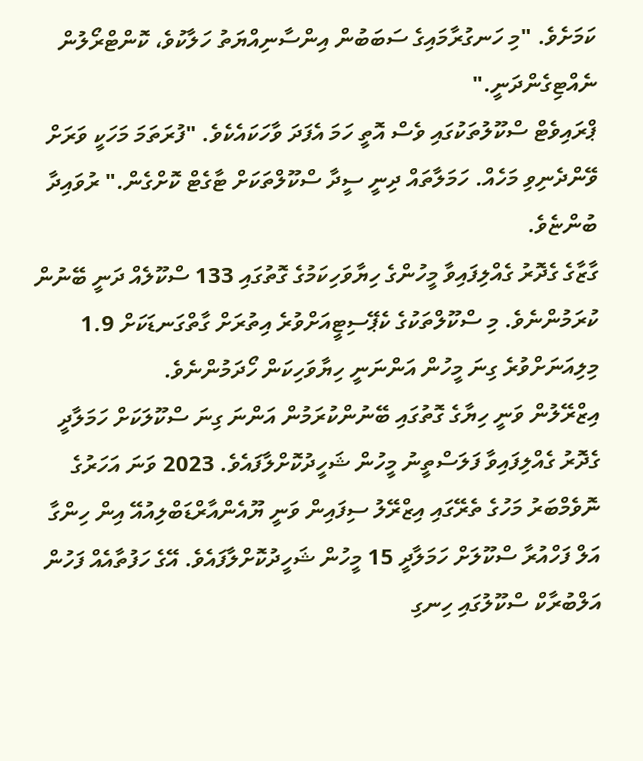ކަމަށެވެ. "މި ހަނގުރާމައިގެ ސަބަބުން އިންސާނިއްޔަތު ހަލާކުވެ، ކޮންޓްރޯލުން ނެއްޓިގެންދަނީ."
ޕްރައިވެޓް ސްކޫލުތަކުގައި ވެސް އޮތީ ހަމަ އެފަދަ ވާހަކައެކެވެ. "ފުރަތަމަ މަހަކީ ވަރަށް ވޭންދެނިވި މަހެއް. ހަމަލާތައް ދިނީ ސީދާ ސްކޫލްތަކަށް ޓާގެޓް ކޮށްގެން." ރުވައިދާ ބުންޏެވެ.
ގާޒާގެ ގެދޮރު ގެއްލިފައިވާ މީހުންގެ ހިޔާވަހިކަމުގެ ގޮތުގައި 133 ސްކޫލެއް ދަނީ ބޭނުން ކުރަމުންނެވެ. މި ސްކޫލްތަކުގެ ކެޕޭސިޓީއަށްވުރެ އިތުރަށް ގާތްގަނޑަކަށް 1.9 މިލިއަނަށްވުރެ ގިނަ މީހުން އަންނަނީ ހިޔާވަހިކަން ހޯދަމުންނެވެ.
އިޒްރޭލުން ވަނީ ހިޔާގެ ގޮތުގައި ބޭނުންކުރަމުން އަންނަ ގިނަ ސްކޫލަކަށް ހަމަލާދީ ގެދޮރު ގެއްލިފައިވާ ފަލަސްތީނު މީހުން ޝަހީދުކޮށްލާފައެވެ. 2023 ވަނަ އަހަރުގެ ނޮވެމްބަރު މަހުގެ ތެރޭގައި އިޒްރޭލު ސިފައިން ވަނީ ޔޫއެންއާރްޑަބްލިއުއޭ އިން ހިންގާ އަލް ފަހްއުރާ ސްކޫލަށް ހަމަލާދީ 15 މީހުން ޝަހީދުކޮށްލާފައެވެ. އޭގެ ހަފުތާއެއް ފަހުން އަލްބުރާކް ސްކޫލުގައި ހިނގި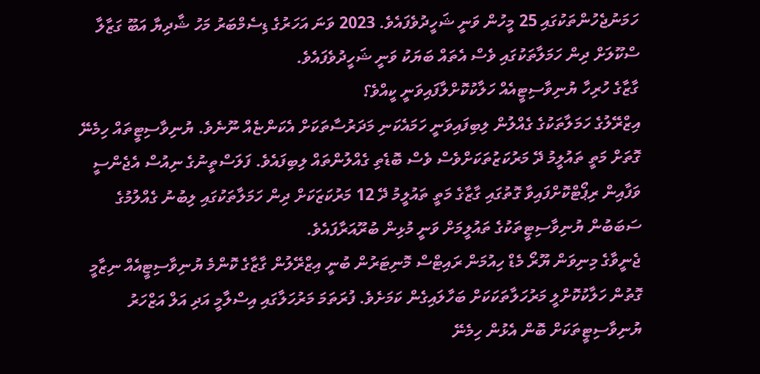ހަމަނުޖެހުންތަކުގައި 25 މީހުން ވަނީ ޝަހީދުވެފައެވެ. 2023 ވަނަ އަހަރުގެ ޑިސެމްބަރު މަހު ޝާދިޔާ އަބޫ ގަޒާލާ ސްކޫލަށް ދިން ހަމަލާތަކުގައި ވެސް އެތައް ބަޔަކު ވަނީ ޝަހީދުވެފައެވެ.
ގާޒާގެ ހުރިހާ ޔުނިވާސިޓީއެއް ހަލާކުކޮށްލާފައިވަނީ ކީއްވެ؟
އިޒްރޭލުގެ ހަމަލާތަކުގެ ގެއްލުން ލިބިފައިވަނީ ހަމައެކަނި މަދަރުސާތަކަށް އެކަންޏެއް ނޫނެވެ. ޔުނިވާސިޓީތައް ހިމެނޭ ގޮތަށް މަތީ ތައުލީމު ދޭ މަރުކަޒުތަކަށްވެސް ވެސް ބޮޑެތި ގެއްލުންތައް ލިބިފައެވެ. ފަލަސްތީނުގެ ނިއުސް އެޖެންސީ ވަފާއިން ރިޕޯޓްކޮށްފައިވާ ގޮތުގައި ގާޒާގެ މަތީ ތައުލީމު ދޭ 12 މަރުކަޒަކަށް ދިން ހަމަލާތަކުގައި ލިބުނު ގެއްލުމުގެ ސަބަބުން ޔުނިވާސިޓީތަކުގެ ތައުލީމަށް ވަނީ މުޅިން ބުރޫއަރާފައެވެ.
ޖެނީވާގެ މިނިވަން ޔޫރޯ މެޑް ހިއުމަން ރައިޓްސް މޮނިޓަރުން ބުނީ އިޒްރޭލުން ގާޒާގެ ކޮންމެ ޔުނިވާސިޓީއެއް ނިޒާމީ ގޮތުން ހަލާކުކޮށްލީ މަރުހަލާތަކަކަށް ބަހާލައިގެން ކަމަށެވެ. ފުރަތަމަ މަރުހަލާގައި އިސްލާމީ އަދި އަލް އަޒްހަރު ޔުނިވާސިޓީތަކަށް ބޮން އެޅުން ހިމެނޭ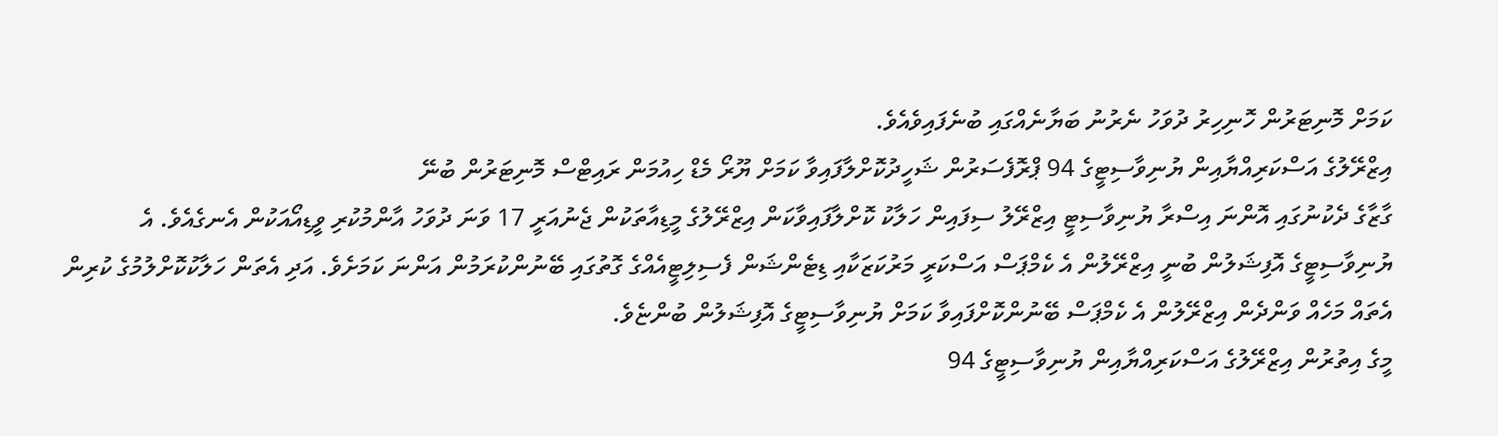ކަމަށް މޮނިޓަރުން ހޮނިހިރު ދުވަހު ނެރުނު ބަޔާނެއްގައި ބުނެފައިވެއެވެ.
އިޒްރޭލުގެ އަސްކަރިއްޔާއިން ޔުނިވާސިޓީގެ 94 ޕްރޮފެސަރުން ޝަހީދުކޮށްލާފައިވާ ކަމަށް ޔޫރޯ މެޑް ހިއުމަން ރައިޓްސް މޮނިޓަރުން ބުނޭ
ގާޒާގެ ދެކުނުގައި އޮންނަ އިސްރާ ޔުނިވާސިޓީ އިޒްރޭލު ސިފައިން ހަލާކު ކޮށްލާފައިވާކަން އިޒްރޭލުގެ މީޑިއާތަކުން ޖެނުއަރީ 17 ވަނަ ދުވަހު އާންމުކުރި ވީޑިއޯއަކުން އެނގެއެވެ. އެ ޔުނިވާސިޓީގެ އޮފިޝަލުން ބުނީ އިޒްރޭލުން އެ ކެމްޕަސް އަސްކަރީ މަރުކަޒަކާއި ޑިޓެންޝަން ފެސިލިޓީއެއްގެ ގޮތުގައި ބޭނުންކުރަމުން އަންނަ ކަމަށެވެ. އަދި އެތަން ހަލާކުކޮށްލުމުގެ ކުރިން އެތައް މަހެއް ވަންދެން އިޒްރޭލުން އެ ކެމްޕަސް ބޭނުންކޮށްފައިވާ ކަމަށް ޔުނިވާސިޓީގެ އޮފިޝަލުން ބުންޏެވެ.
މީގެ އިތުރުން އިޒްރޭލުގެ އަސްކަރިއްޔާއިން ޔުނިވާސިޓީގެ 94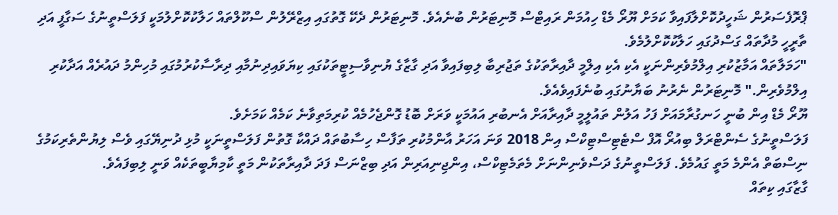ޕްރޮފެސަރުން ޝަހީދުކޮށްލާފައިވާ ކަމަށް ޔޫރޯ މެޑް ހިއުމަން ރައިޓްސް މޮނިޓަރުން ބުނެއެވެ. މޮނިޓަރުން ދެކޭ ގޮތުގައި އިޒްރޭލުން ސްކޫލްތައް ހަލާކުކޮށްލުމަކީ ފަލަސްތީނުގެ ސަގާފީ އަދި ތާރީހީ މުދާތައް ގަސްދުގައި ހަލާކުކޮށްލުމެވެ.
"ހަމަލާތައް އަމާޒުކުރި އިލްމުވެރިންނަކީ އެކި އެކި އިލްމީ ދާއިރާތަކުގެ ތަޖުރިބާ ލިބިފައިވާ އަދި ގާޒާގެ ޔުނިވާސިޓީތަކުގައި ކިޔަވައިދިނުމާއި ދިރާސާކުރުމުގައި މުހިންމު ދައުރެއް އަދާކުރި އިލްމުވެރިން." މޮނިޓަރުން ނެރުނު ބަޔާނުގައި ބުނެފައިވެއެވެ.
ޔޫރޯ މެޑް އިން ބުނީ ހަނގުރާމައަށް ފަހު އަލުން ތައުލީމީ ދާއިރާއަށް އެނބުރި އައުމަކީ ވަރަށް ބޮޑު ގޮންޖެހުމެއް ކުރިމަތިވާނެ ކަމެއް ކަމަށެވެ.
ފަލަސްތީނުގެ ސެންޓްރަލް ބިއުރޯ އޮފް ސްޓެޓިސްޓިކްސް އިން 2018 ވަނަ އަހަރު އާންމުކުރި ތަފާސް ހިސާބުތައް ދައްކާ ގޮތުން ފަލަސްތީނަކީ މުޅި ދުނިޔޭގައި ވެސް ލިޔުންތެރިކަމުގެ ނިސްބަތް އެންމެ މަތީ ގައުމެވެ. ފަލަސްތީނުގެ ދަސްވެނިންނަށް މެތަމެޓިކްސް، އިންޖިނިއަރިން އަދި ބިޒްނަސް ފަދަ ދާއިރާތަކުން މަތީ ކާމިޔާބީތަކެއް ވަނީ ލިބިފައެވެ.
ގާޒާގައި ކިތައް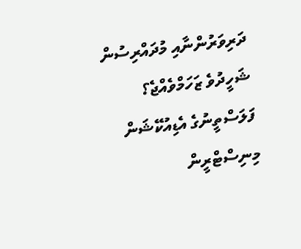ދަރިވަރުންނާއި މުދައްރިސުން ޝަހީދުވެ ޒަހަމްވެއްޖެ؟
ފަލަސްތީނުގެ އެޑިއުކޭޝަން މިނިސްޓްރީން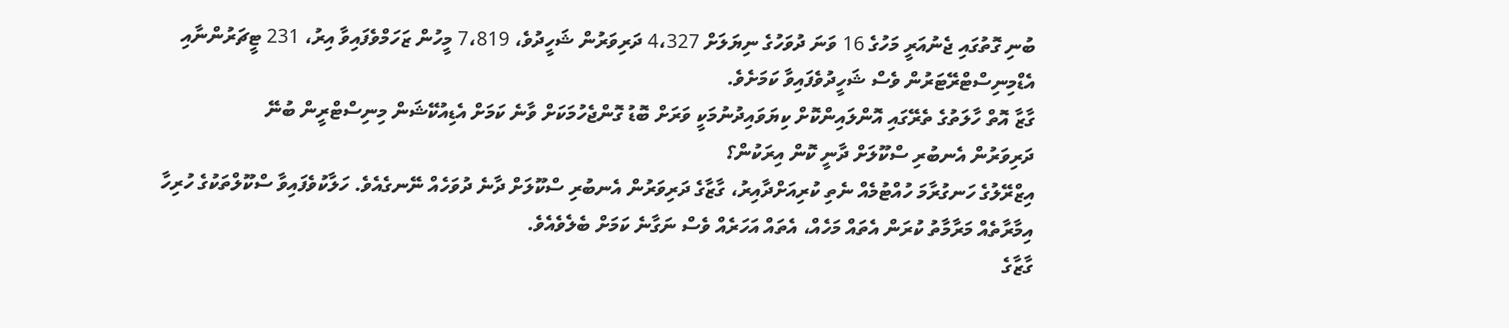ބުނި ގޮތުގައި ޖެނުއަރީ މަހުގެ 16 ވަނަ ދުވަހުގެ ނިޔަލަށް 4،327 ދަރިވަރުން ޝަހީދުވެ، 7،819 މީހުން ޒަހަމްވެފައިވާ އިރު، 231 ޓީޗަރުންނާއި އެޑްމިނިސްޓްރޭޓަރުން ވެސް ޝަހީދުވެފައިވާ ކަމަށެވެ.
ގާޒާ އޮތް ހާލަތުގެ ތެރޭގައި އޮންލައިންކޮށް ކިޔަވައިދުނުމަކީ ވަރަށް ބޮޑު ގޮންޖެހުމަކަށް ވާނެ ކަމަށް އެޑިއުކޭޝަން މިނިސްޓްރީން ބުނޭ
ދަރިވަރުން އެނބުރި ސްކޫލަށް ދާނީ ކޮން އިރަކުން؟
އިޒްރޭލުގެ ހަނގުރާމަ ހުއްޓުމެއް ނެތި ކުރިއަށްދާއިރު، ގާޒާގެ ދަރިވަރުން އެނބުރި ސްކޫލަށް ދާނެ ދުވަހެއް ނޭނގެއެވެ. ހަލާކުވެފައިވާ ސްކޫލްތަކުގެ ހުރިހާ އިމާރާތެއް މަރާމާތު ކުރަން އެތައް މަހެއް، އެތައް އަހަރެއް ވެސް ނަގާނެ ކަމަށް ބެލެވެއެވެ.
ގާޒާގެ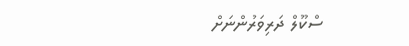ސްކޫލް ދަރިވަރުންނަށް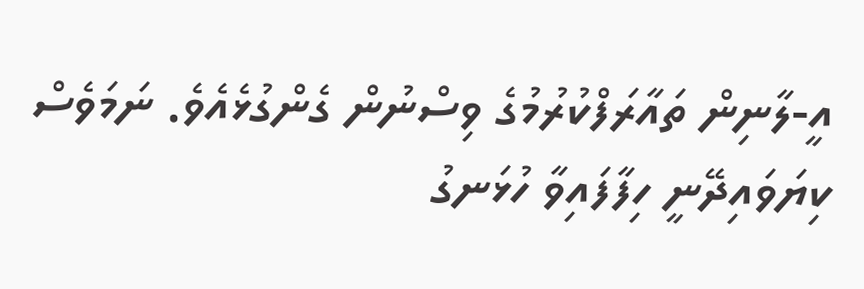އީ-ލާނިން ތައާރަފްކުރުމުގެ ވިސްނުން ގެންގުޅެއެވެ. ނަމަވެސް ކިޔަވައިދޭނީ ހިފާފައިވާ ހުޅަނގު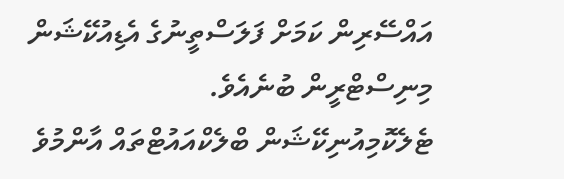އައްސޭރިން ކަމަށް ފަލަސްތީނުގެ އެޑިއުކޭޝަން މިނިސްޓްރީން ބުނެއެވެ.
ޓެލެކޮމިއުނިކޭޝަން ބްލެކްއައުޓްތައް އާންމުވެ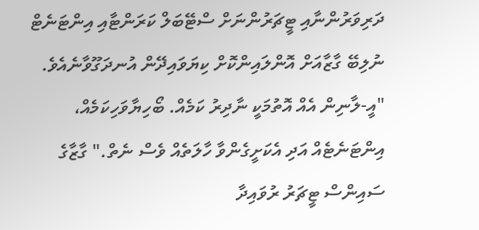ދަރިވަރުންނާއި ޓީޗަރުންނަށް ސްޓޭބަލް ކަރަންޓާއި އިންޓަނެޓް ނުލިބޭ ގާޒާއަށް އޮންލައިންކޮށް ކިޔަވައިދޭން އުނދަގޫވާނެއެވެ.
"އީ-ލާނިން އެއް އޮތުމަކީ ނާދިރު ކަމެއް. ބޯހިޔާވަހިކަމެއް، އިންޓަނެޓެއް އަދި އެކަށީގެންވާ ހާލަތެއް ވެސް ނެތް." ގާޒާގެ ސައިންސް ޓީޗަރު ރުވައިދާ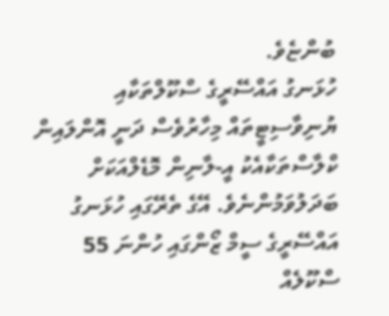ބުންޏެވެ.
ހުޅަނގު އައްސޭރީގެ ސްކޫލްތަކާއި ޔުނިވާސިޓީތައް މިހާރުވެސް ދަނީ އޮންލައިން ކްލާސްތަކާއެކު އީ-ލާނިން މޮޑެލްއަކަށް ބަދަލުވަމުންނެވެ. އޭގެ ތެރޭގައި ހުޅަނގު އައްސޭރީގެ ސީމް ޒޯންގައި ހުންނަ 55 ސްކޫލެއް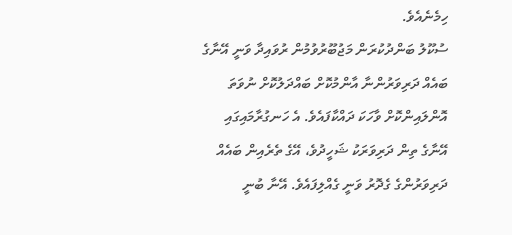ހިމެނެއެވެ.
ސުކޫލު ބަންދުކުރަން މަޖުބޫރުވުމުން ރުވައިދާ ވަނީ އޭނާގެ ބައެއް ދަރިވަރުންނާ އާންމުކޮށް ބައްދަލުކޮށް ނުވަތަ އޮންލައިންކޮށް ވާހަކަ ދައްކާފައެވެ. އެ ހަނގުރާމައިގައި އޭނާގެ ތިން ދަރިވަރަކު ޝަހީދުވެ، އޭގެ ތެރެއިން ބައެއް ދަރިވަރުންގެ ގެދޮރު ވަނީ ގެއްލިފައެވެ. އޭނާ ބުނީ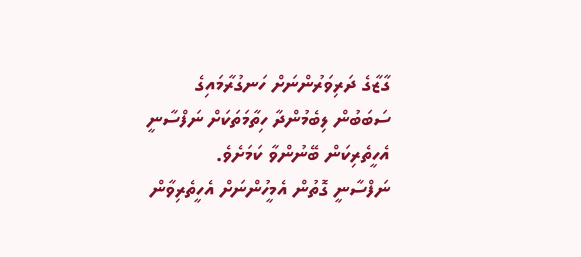ގާޒާގެ ދަރިވަރުންނަށް ހަނގުރާމައިގެ ސަބަބުން ލިބެމުންދާ ހިތާމަތަކަށް ނަފްސާނީ އެހީތެރިކަން ބޭނުންވާ ކަމަށެވެ.
ނަފްސާނީ ގޮތުން އެމީހުންނަށް އެހީތެރިވާން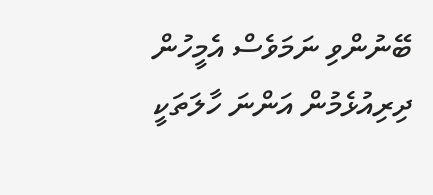ބޭނުންވި ނަމަވެސް އެމީހުން ދިރިއުޅެމުން އަންނަ ހާލަތަކީ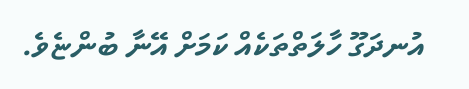އުނދަގޫ ހާލަތްތަކެއް ކަމަށް އޭނާ ބުންޏެވެ.